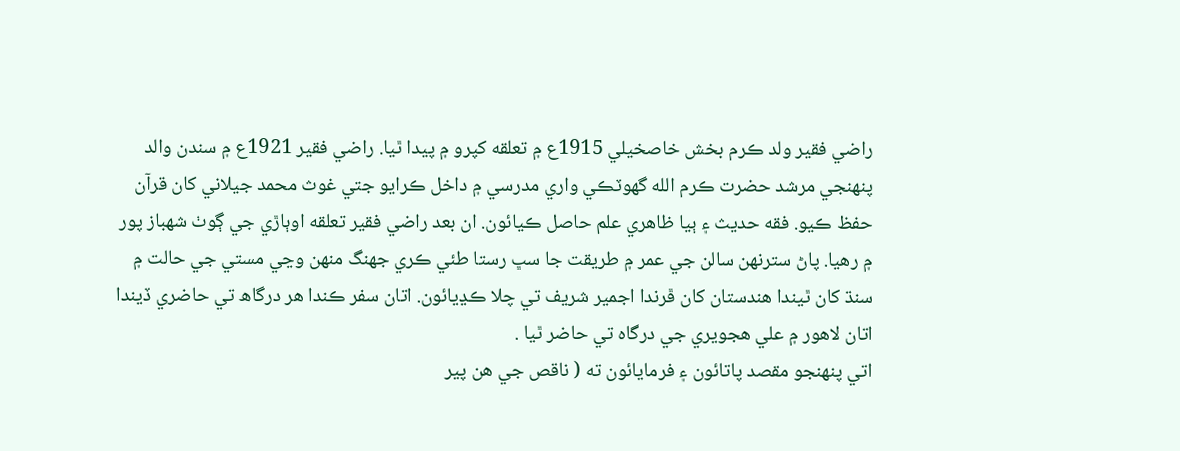راضي فقير ولد ڪرم بخش خاصخيلي 1915ع ۾ تعلقه کپرو ۾ پيدا ٿيا. راضي فقير 1921ع ۾ سندن والد پنهنجي مرشد حضرت ڪرم الله گهوٽڪي واري مدرسي ۾ داخل ڪرايو جتي غوث محمد جيلاني کان قرآن حفظ ڪيو. فقه حديث ۽ ٻيا ظاهري علم حاصل ڪيائون. ان بعد راضي فقير تعلقه اوٻاڙي جي ڳوٺ شهباز پور ۾ رهيا. پاڻ سترنهن سالن جي عمر ۾ طريقت جا سڀ رستا طئي ڪري جهنگ منهن وڃي مستي جي حالت ۾ سنڌ کان ٿيندا هندستان کان ڦرندا اجمير شريف تي چلا ڪڍيائون. اتان سفر ڪندا هر درگاھ تي حاضري ڏيندا اتان لاهور ۾ علي هجويري جي درگاه تي حاضر ٿيا .
اتي پنهنجو مقصد پاتائون ۽ فرمايائون ته ( ناقص جي هن پير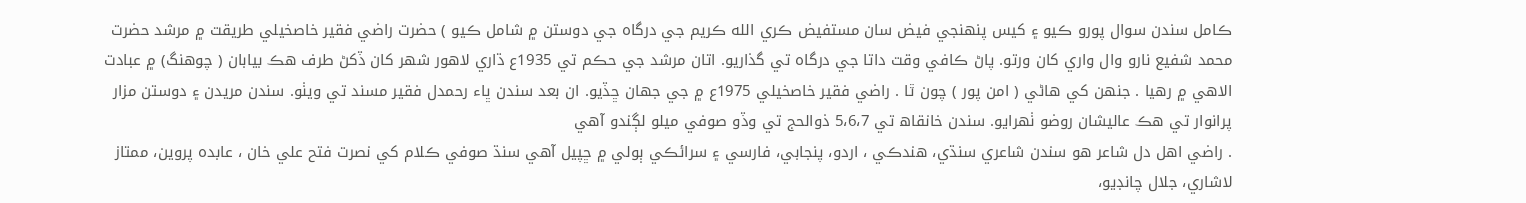ڪامل سندن سوال پورو ڪيو ۽ کيس پنهنجي فيض سان مستفیض ڪري الله ڪريم جي درگاه جي دوستن ۾ شامل ڪيو ) حضرت راضي فقير خاصخيلي طريقت ۾ مرشد حضرت محمد شفيع نارو وال واري کان ورتو. پاڻ ڪافي وقت داتا جي درگاه تي گذاريو. اتان مرشد جي حڪم تي 1935ع ڌاري لاهور شهر کان ڏکڻ طرف هڪ بيابان ( چوهنگ) ۾ عبادت الاهي ۾ رهيا . جنهن کي هاڻي ( امن پور ) چون ٿا . راضي فقير خاصخيلي 1975ع ۾ جي جهان ڇڏيو. ان بعد سندن ڀاء رحمدل فقير مسند تي ويٺو. سندن مريدن ۽ دوستن مزار پرانوار تي هڪ عاليشان روضو ٺهرايو. سندن خانقاھ تي 5،6،7 ذوالحج تي وڏو صوفي ميلو لڳندو آهي
. راضي اهل دل شاعر هو سندن شاعري سنڌي، هندڪي ، اردو، پنجابي، فارسي ۽ سرائڪي ٻولي ۾ ڇپيل آهي سنڌ صوفي ڪلام کي نصرت فتح علي خان ، عابده پروين، ممتاز لاشاري، جلال چانڊيو،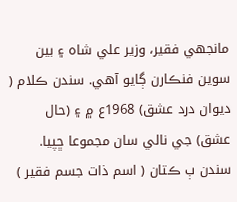مانجھي فقير، وزير علي شاه ۽ بين سوين فنڪارن ڳايو آهي. سندن ڪلام ( ديوان درد عشق) 1968ع ۾ ۽ (حال عشق) جي نالي سان مجموعا ڇپيا. سندن ٻ ڪتان ( اسم ذات جسم فقير )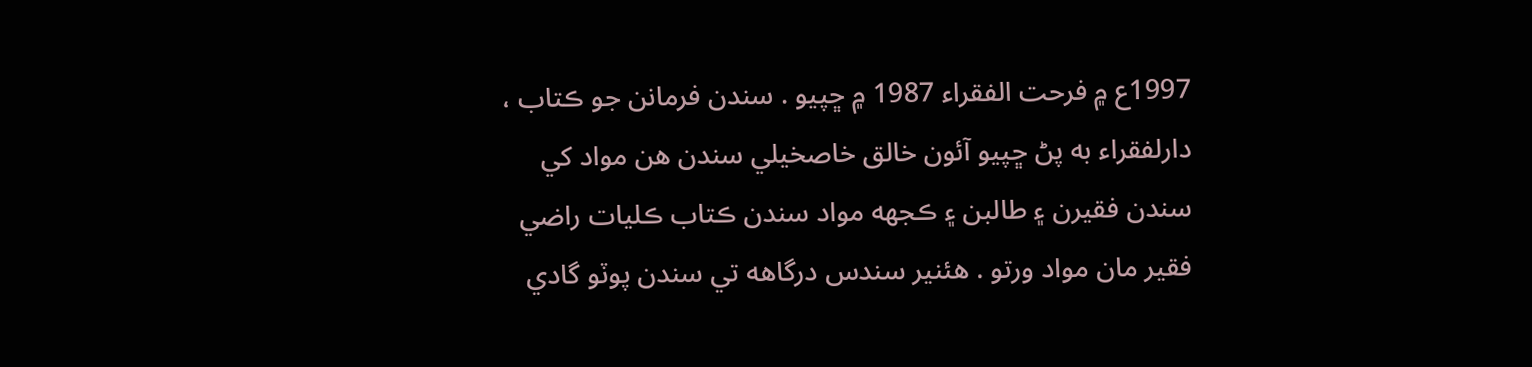1997ع ۾ فرحت الفقراء 1987 ۾ ڇپيو . سندن فرمانن جو ڪتاب ، دارلفقراء به پڻ ڇپيو آئون خالق خاصخيلي سندن هن مواد کي سندن فقيرن ۽ طالبن ۽ ڪجهه مواد سندن ڪتاب ڪليات راضي فقير مان مواد ورتو . هئنير سندس درگاهه تي سندن پوٽو گادي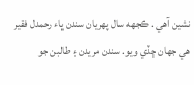نشين آهي . ڪجهه سال پهريان سندن ڀاء رحمدل فقير هي جهان ڇڏي ويو. سندن مريدن ۽ طالبن جو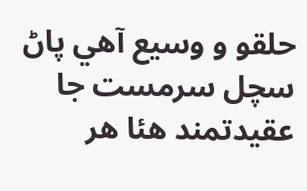حلقو و وسيع آهي پاڻ سچل سرمست جا عقيدتمند هئا هر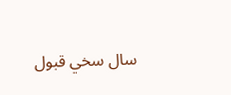سال سخي قبول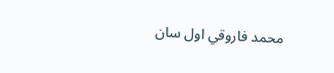محمد فاروقي اول سان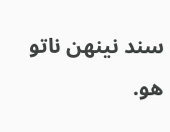سند نينھن ناتو هو.